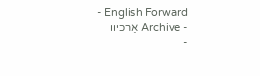- English Forward
- Archive אַרכיוו
-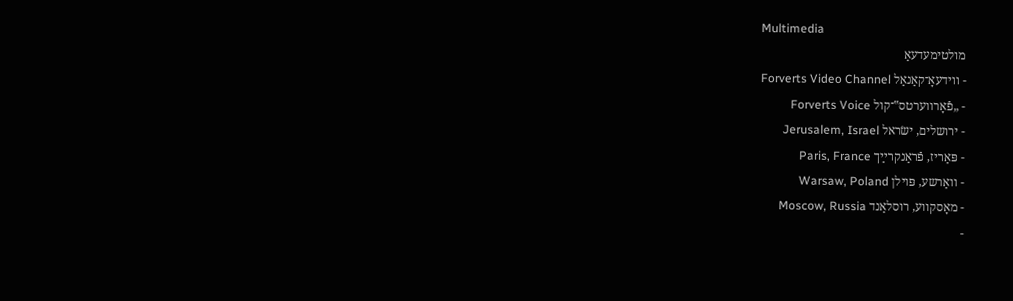Multimedia
מולטימעדעאַ
- ווידעאָ־קאַנאַל Forverts Video Channel
- „פֿאָרווערטס‟־קול Forverts Voice
- ירושלים, ישׂראל Jerusalem, Israel
- פּאַריז, פֿראַנקרײַך Paris, France
- וואַרשע, פּוילן Warsaw, Poland
- מאָסקווע, רוסלאַנד Moscow, Russia
-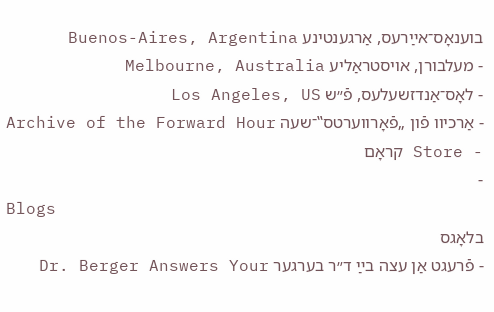בוענאָס־אײַרעס, אַרגענטינע Buenos-Aires, Argentina
- מעלבורן, אויסטראַליע Melbourne, Australia
- לאָס־אַנדזשעלעס, פֿ״ש Los Angeles, US
- אַרכיוו פֿון „פֿאָרווערטס‟־שעה Archive of the Forward Hour
- Store קראָם
-
Blogs
בלאָגס
- פֿרעגט אַן עצה בײַ ד״ר בערגער Dr. Berger Answers Your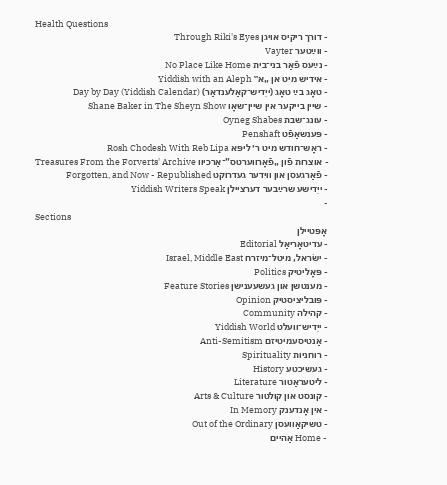Health Questions
- דורך ריקיס אויגן Through Riki's Eyes
- ווײַטער Vayter
- נײַעס פֿאַר בני־בית No Place Like Home
- אידיש מיט אן „א‟ Yiddish with an Aleph
- טאָג בײַ טאָג (ייִדיש־קאַלענדאַר) Day by Day (Yiddish Calendar)
- שיין בייקער אין שיין־שאָו Shane Baker in The Sheyn Show
- עונג־שבת Oyneg Shabes
- פּענשאַפֿט Penshaft
- ראָש־חודש מיט ר׳ ליפּא Rosh Chodesh With Reb Lipa
- אוצרות פֿון „פֿאָרווערטס”־אַרכיוו Treasures From the Forverts' Archive
- פֿאַרגעסן און ווידער געדרוקט Forgotten, and Now - Republished
- ייִדישע שרײַבער דערציילן Yiddish Writers Speak
-
Sections
אָפּטיילן
- עדיטאָריאַל Editorial
- ישׂראל, מיטל־מיזרח Israel, Middle East
- פּאָליטיק Politics
- מענטשן און געשעענישן Feature Stories
- פּובליציסטיק Opinion
- קהילה Community
- ייִדיש־וועלט Yiddish World
- אַנטיסעמיטיזם Anti-Semitism
- רוחניות Spirituality
- געשיכטע History
- ליטעראַטור Literature
- קונסט און קולטור Arts & Culture
- אין אָנדענק In Memory
- טשיקאַוועסן Out of the Ordinary
- Home אַהיים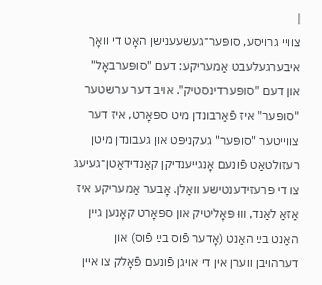|
צוויי גרויסע, סופּער־געשעענישן האָט די וואָך איבערגעלעבט אַמעריקע: דעם "סופּערבאָל" און דעם "סופּערדינסטיק". אויב דער ערשטער "סופּער" איז פֿאַרבונדן מיט ספּאָרט, איז דער צווייטער "סופּער" געקניפּט און געבונדן מיטן רעזולטאַט פֿונעם אָנגייענדיקן קאַנדידאַטן־געיעג צו די פּרעזידענטישע וואַלן. אָבער אַמעריקע איז אַזאַ לאַנד, וווּ פּאָליטיק און ספּאָרט קאָנען גיין האַנט בײַ האַנט (אָדער פֿוס בײַ פֿוס) און דערהויבן ווערן אין די אויגן פֿונעם פֿאָלק צו איין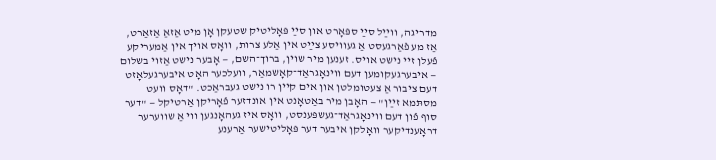מדריגה, ווײַל סײַ ספּאָרט און סײַ פּאָליטיק שטעקן אָן מיט אַזאַ אַזאַרט, אַז מע פֿאַרגעסט אַ געוויסע צײַט אין אַלע צרות, וואָס אויך אין אַמעריקע פֿעלן זיי נישט אויס. זענען מיר שוין, ברוך־השם, — אָבער נישט אַזוי בשלום — איבערגעקומען דעם ווינאָגראַד־קאָשמאַר, וועלכער האָט איבערגעלאָזט דעם ציבור אַ צעטומלטן און אים קיין רו נישט געבראַכט. "דאָס וועט מסתּמא זײַן" — האָבן מיר באַטאָנט אין אונדזער פֿאָריקן אַרטיקל — "דער סוף פֿון דעם ווינאָגראַד־געשפּענסט, וואָס איז געהאָנגען ווי אַ שווערער דראָענדיקער וואָלקן איבער דער פּאָליטישער אַרענע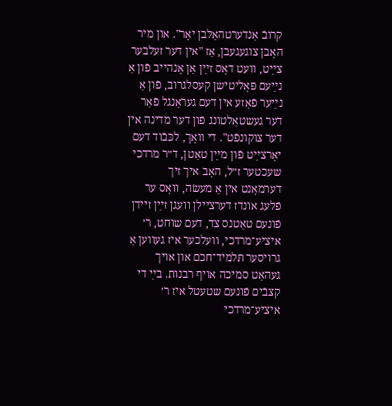קרובֿ אַנדערטהאַלבן יאָר". און מיר האָבן צוגעגעבן, אַז "אין דער זעלבער צײַט, וועט דאָס זײַן אַן אָנהייב פֿון אַ נײַעם פּאָליטישן קעסלגרוב, פֿון אַ נײַער פֿאַזע אין דעם געראַנגל פֿאַר דער געשטאַלטונג פֿון דער מדינה אין דער צוקונפֿט". די וואָך, לכּבֿוד דעם יאָרצײַט פֿון מײַן טאַטן, ד״ר מרדכי שעכטער ז״ל, האָב איך זיך דערמאָנט אין אַ מעשׂה, וואָס ער פֿלעג אונדז דערציילן וועגן זײַן זיידן פֿונעם טאַטנס צד, דעם שוחט, ר׳ איציע־מרדכי, וועלכער איז געווען אַ גרויסער תּלמיד־חכם און אויך געהאַט סמיכה אויף רבנות. בײַ די קצבֿים פֿונעם שטעטל איז ר׳ איציע־מרדכי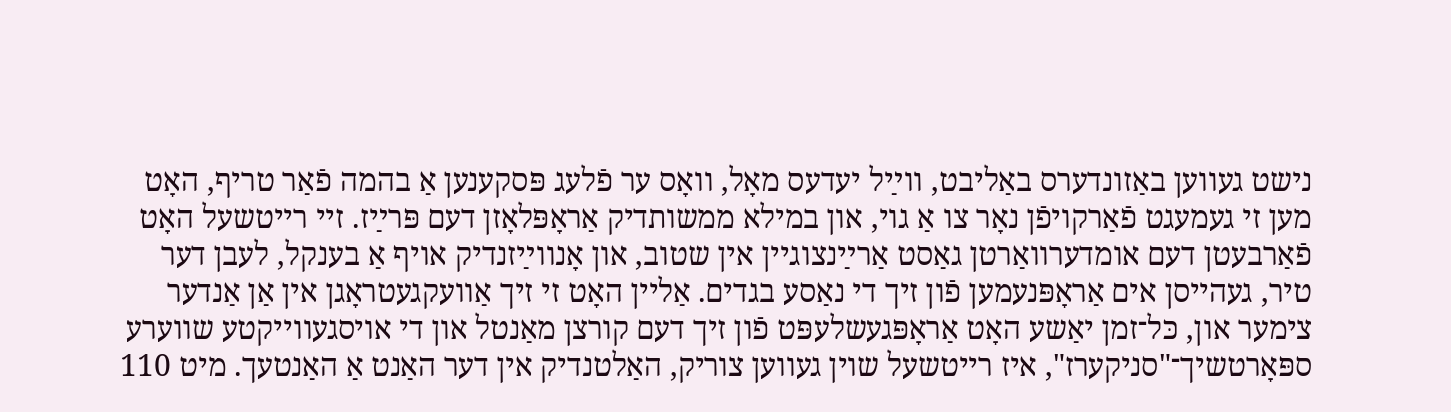נישט געווען באַזונדערס באַליבט, ווײַל יעדעס מאָל, וואָס ער פֿלעג פּסקענען אַ בהמה פֿאַר טריף, האָט מען זי געמעגט פֿאַרקויפֿן נאָר צו אַ גוי, און במילא ממשותדיק אַראָפּלאָזן דעם פּרײַז. זיי רייטשעל האָט פֿאַרבעטן דעם אומדערוואַרטן גאַסט אַרײַנצוגיין אין שטוב, און אָנווײַזנדיק אויף אַ בענקל, לעבן דער טיר, געהייסן אים אַראָפּנעמען פֿון זיך די נאַסע בגדים. אַליין האָט זי זיך אַוועקגעטראָגן אין אַן אַנדער צימער און, כּל־זמן יאַשע האָט אַראָפּגעשלעפּט פֿון זיך דעם קורצן מאַנטל און די אויסגעווייקטע שווערע ספּאָרטשיך־"סניקערז", איז רייטשעל שוין געווען צוריק, האַלטנדיק אין דער האַנט אַ האַנטעך. מיט 110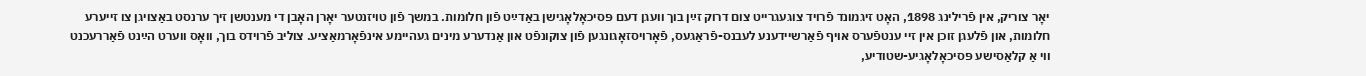יאָר צוריק, אין פֿרילינג 1898, האָט זיגמונד פֿרויד צוגעגרייט צום דרוק זײַן בוך וועגן דעם פּסיכאָלאָגישן באַדײַט פֿון חלומות. במשך פֿון טויזנטער יאָרן האָבן די מענטשן זיך ערנסט באַצויגן צו זייערע חלומות, און פֿלעגן זוכן אין זיי ענטפֿערס אויף פֿאַרשיידענע לעבנס-פֿראַגעס, פֿאָרויסזאָגונגען פֿון צוקונפֿט און אַנדערע מינים געהיימע אינפֿאָרמאַציע. צוליב פֿרוידס בוך, וואָס ווערט הײַנט פֿאַררעכנט ווי אַ קלאַסישע פּסיכאָלאָגיע-שטודיע,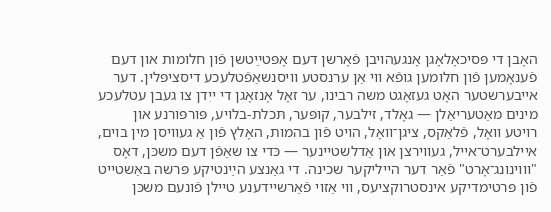האָבן די פּסיכאָלאָגן אָנגעהויבן פֿאָרשן דעם אָפּטײַטשן פֿון חלומות און דעם פֿענאָמען פֿון חלומען גופֿא ווי אַן ערנסטע וויסנשאַפֿטלעכע דיסציפּלין. דער אייבערשטער האָט געזאָגט משה רבינו, ער זאָל אָנזאָגן די ייִדן צו געבן עטלעכע מינים מאַטעריאַלן — גאָלד, זילבער, קופּער, תּכלת-בלויע, פּורפּורנע און רויטע וואָל, פֿלאַקס, ציגן־וואָל, הויט פֿון בהמות, האָלץ פֿון אַ געוויסן מין בוים, איילבערט־אייל, געווירצן און אַדלשטיינער — כּדי צו שאַפֿן דעם משכּן, דאָס "וווינונג־אָרט" פֿאַר דער הייליקער שכינה. די גאַנצע הײַנטיקע פּרשה באַשטייט פֿון פּרטימדיקע אינסטרוקציעס, ווי אַזוי פֿאַרשיידענע טיילן פֿונעם משכּן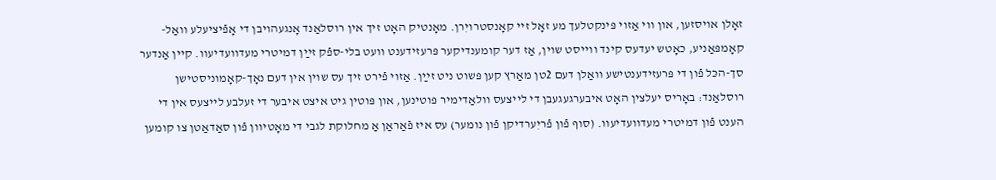זאָלן אויסזען, און ווי אַזוי פּינקטלעך מע זאָל זיי קאָנסטרויִרן. מאָנטיק האָט זיך אין רוסלאַנד אָנגעהויבן די אָפֿיציעלע וואַל-קאָמפּאַניע, כאָטש יעדעס קינד ווייסט שוין, אַז דער קומענדיקער פּרעזידענט וועט בלי-ספֿק זײַן דמיטרי מעדוועדיעוו. קיין אַנדער סך-הכּל פֿון די פּרעזידענטישע וואַלן דעם 2טן מאַרץ קען פּשוט ניט זײַן. אַזוי פֿירט זיך עס שוין אין דעם נאָך-קאָמוניסטישן רוסלאַנד: באָריס יעלצין האָט איבערגעגעבן די לייצעס וולאַדימיר פּוטינען, און פּוטין גיט איצט איבער די זעלבע לייצעס אין די הענט פֿון דמיטרי מעדוועדיעוו. (סוף פֿון פֿריִערדיקן פֿון נומער) עס איז פֿאַראַן אַ מחלוקת לגבי די מאָטיוון פֿון סאַדאַטן צו קומען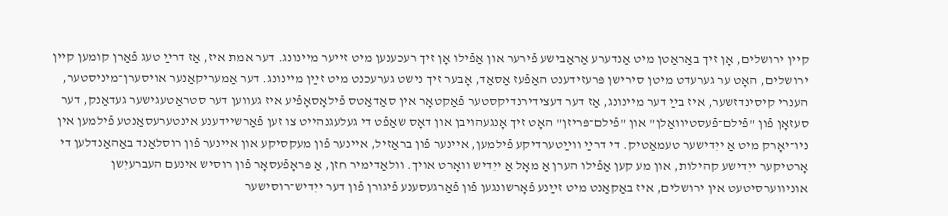קיין ירושלים, אָן זיך באַראַטן מיט אַנדערע אַראַבישע פֿירער און אַפֿילו אָן זיך רעכענען מיט זייער מיינונג. דער אמת איז, אַז דרײַ טעג פֿאַרן קומען קיין ירושלים, האָט ער גערעדט מיטן סירישן פּרעזידענט האַפֿעז אַסאַד, אָבער זיך נישט גערעכנט מיט זײַן מיינונג. דער אַמעריקאַנער אויסערן־מיניסטער, הענרי קיסינדזשער, איז בײַ דער מיינונג, אַז דער דעצידירנדיקסטער פֿאַקטאָר אין סאַדאַטס פֿילאָסאָפֿיע איז געווען דער סטראַטעגישער געדאַנק, דער סעזאָן פֿון "פֿילם־פֿעסטיוואַלן" און "פֿילם־פּריזן" האָט זיך אָנגעהויבן און דאָס שאַפֿט די געלעגנהייט צו זען פֿאַרשיידענע אינטערעסאַנטע פֿילמען אין ניו־יאָרק מיט אַ ייִדישער טעמאַטיק. די דרײַ ווײַטערדיקע פֿילמען, איינער פֿון בראַזיל, איינער פֿון מעקסיקע און איינער פֿון רוסלאַנד באַהאַנדלען די אָרטיקער ייִדישע קהילות, און מע קען אַפֿילו הערן אַ מאָל אַ ייִדיש וואָרט אויך. וולאַדימיר חזן, אַ פּראָפֿעסאָר פֿון רוסיש אינעם העברעיִשן אוניווערסיטעט אין ירושלים, איז באַקאַנט מיט זײַנע פֿאָרשונגען פֿון פֿאַרגעסענע פֿיגורן פֿון דער ייִדיש־רוסישער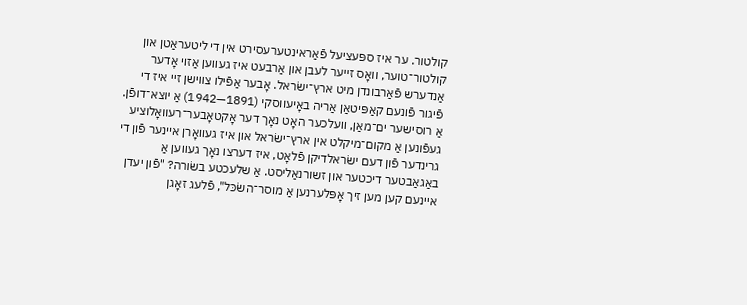קולטור. ער איז ספּעציעל פֿאַראינטערעסירט אין די ליטעראַטן און קולטור־טוער, וואָס זייער לעבן און אַרבעט איז געווען אַזוי אָדער אַנדערש פֿאַרבונדן מיט ארץ־ישׂראל. אָבער אַפֿילו צווישן זיי איז די פֿיגור פֿונעם קאַפּיטאַן אַריה באָיעווסקי (1891—1942) אַ יוצא־דופֿן. אַ רוסישער ים־מאַן, וועלכער האָט נאָך דער אָקטאָבער־רעוואָלוציע געפֿונען אַ מקום־מיקלט אין ארץ־ישׂראל און איז געוואָרן איינער פֿון די גרינדער פֿון דעם ישׂראלדיקן פֿלאָט, איז דערצו נאָך געווען אַ באַגאַבטער דיכטער און זשורנאַליסט. אַ שלעכטע בשׂורה? "פֿון יעדן איינעם קען מען זיך אָפּלערנען אַ מוסר־השׂכּל", פֿלעג זאָגן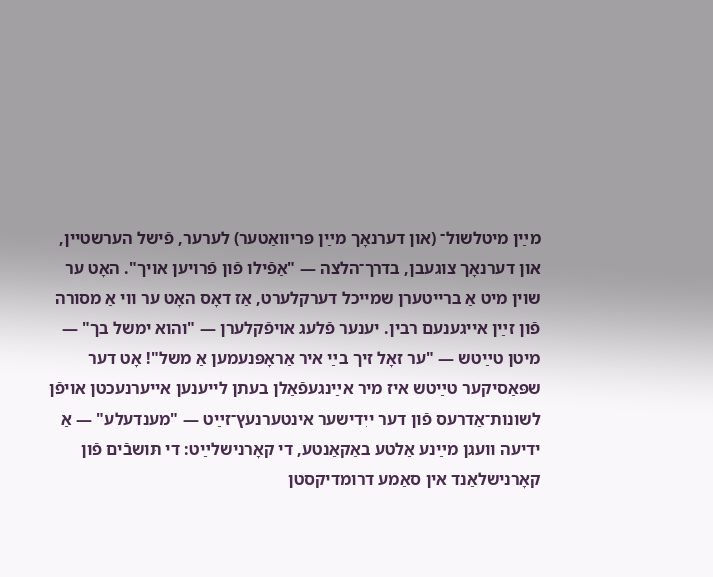מײַן מיטלשול־ (און דערנאָך מײַן פּריוואַטער) לערער, פֿישל הערשטיין, און דערנאָך צוגעבן, בדרך־הלצה — "אַפֿילו פֿון פֿרויען אויך". האָט ער שוין מיט אַ ברייטערן שמייכל דערקלערט, אַז דאָס האָט ער ווי אַ מסורה פֿון זײַן אייגענעם רבין. יענער פֿלעג אויפֿקלערן — "והוא ימשל בך" — מיטן טײַטש — "ער זאָל זיך בײַ איר אַראָפּנעמען אַ משל"! אָט דער שפּאַסיקער טײַטש איז מיר אײַנגעפֿאַלן בעתן לייענען אייערנעכטן אויפֿן לשונות־אַדרעס פֿון דער ייִדישער אינטערנעץ־זײַט — "מענדעלע" — אַ ידיעה וועגן מײַנע אַלטע באַקאַנטע, די קאָרנישלײַט: די תּושבֿים פֿון קאָרנישלאַנד אין סאַמע דרומדיקסטן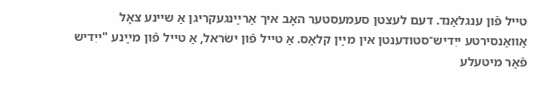טייל פֿון ענגלאַנד. דעם לעצטן סעמעסטער האָב איך אַרײַנגעקריגן אַ שיינע צאָל אַוואַנסירטע ייִדיש־סטודענטן אין מײַן קלאַס. אַ טייל פֿון ישׂראל, אַ טייל פֿון מײַנע "ייִדיש פֿאַר מיטעלע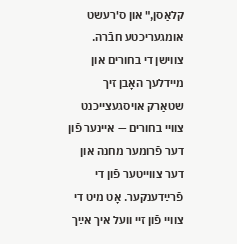קלאַסן," און ס'רעשט אומגעריכטע חבֿרה. צווישן די בחורים און מיידלעך האָבן זיך שטאַרק אויסגעצייכנט צוויי בחורים — איינער פֿון דער פֿרומער מחנה און דער צווייטער פֿון די פֿרײַדענקער. אָט מיט די צוויי פֿון זיי וועל איך אײַך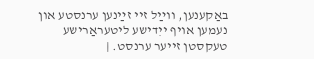באַקענען, ווײַל זיי זײַנען ערנסטע און נעמען אויף ייִדישע ליטעראַרישע טעקסטן זייער ערנסט. |